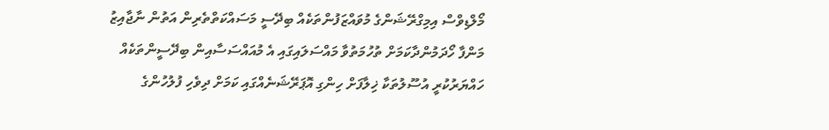މޯލްޑިވްސް އިމިގްރޭޝަންގެ މުވައްޒަފުންތަކެއް ބިދޭސީ މަސައްކަތްތެރިން އަތުން ނާޖާއިޒު މަންފާ ހޯދަމުންދާކަމަށް ތުހުމަތުވާ މައްސަލައިގައި އެ މުއައްސަސާއިން ބިދޭސީންތަކެއް ހައްޔަރުކުރީ އުސޫލުތަކާ ޚިލާފަށް ހިންގި އޮޕަރޭޝަނެއްގައި ކަމަށް ދިވެހި ފުލުހުންގެ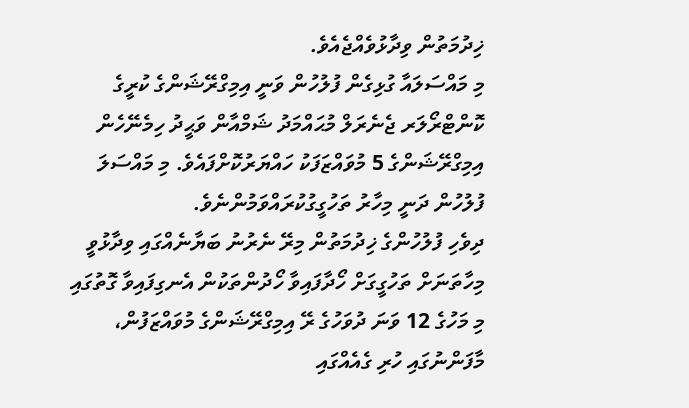ޚިދުމަތުން ވިދާޅުވެއްޖެއެވެ.
މި މައްސަލައާ ގުޅިގެން ފުލުހުން ވަނީ އިމިގްރޭޝަންގެ ކުރީގެ ކޮންޓްރޯލަރ ޖެނެރަލް މުޙައްމަދު ޝަމްއާން ވަޙީދު ހިމެނޭހެން އިމިގްރޭޝަންގެ 5 މުވައްޒަފަކު ހައްޔަރުކޮށްފައެވެ. މި މައްސަލަ ފުލުހުން ދަނީ މިހާރު ތަހުގީގުކުރައްވަމުންނެވެ.
ދިވެހި ފުލުހުންގެ ޚިދުމަތުން މިރޭ ނެރުނު ބަޔާނެއްގައި ވިދާޅުވީ މިހާތަނަށް ތަހުގީގަށް ހޯދާފައިވާ ހޯދުންތަކުން އެނގިފައިވާ ގޮތުގައި މި މަހުގެ 12 ވަނަ ދުވަހުގެ ރޭ އިމިގްރޭޝަންގެ މުވައްޒަފުން، މާފަންނުގައި ހުރި ގެއެއްގައި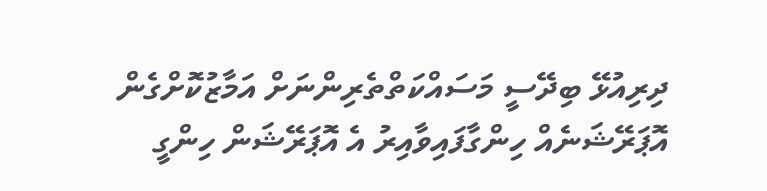ދިރިއުޅޭ ބިދޭސީ މަސައްކަތްތެރިންނަށް އަމާޒުކޮށްގެން އޮޕަރޭޝަނެއް ހިންގާފައިވާއިރު އެ އޮޕަރޭޝަން ހިންގީ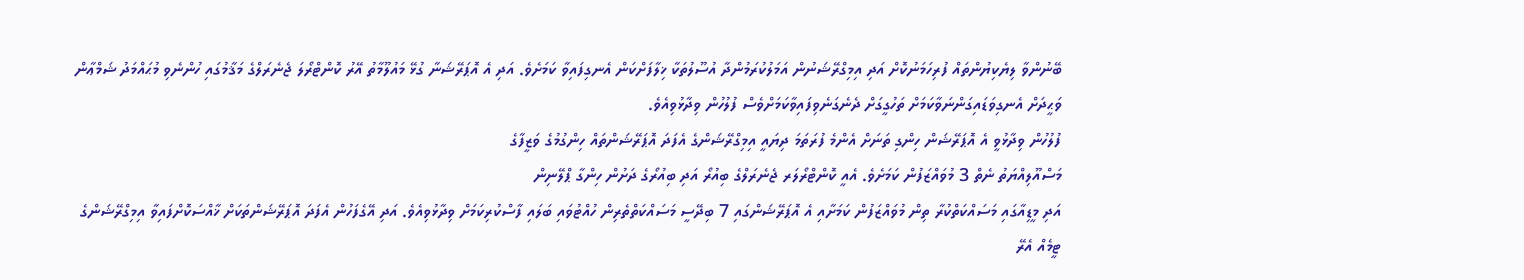ބޭނުންވާ ލިޔެކިޔުންތައް ފުރިހަމަނުކޮށް އަދި އިމިގްރޭޝަނުން އަމަލުކުރަމުންދާ އުސޫލުތަކާ ޚިލާފަށްކަން އެނގިފައިވާ ކަމަށެވެ. އަދި އެ އޮޕަރޭޝަނާ ގުޅޭ މައުލޫމާތު އޭރު ކޮންޓްރޯލަ ޖެނެރަލްގެ މަޤާމުގައި ހުންނެވި މުޙައްމަދު ޝަމްޢާން ވަޙީދަށް އެނގިވަޑައިގަންނަވާކަމަށް ތަހުގީގަށް ދެނެގަނެވިފައިވާކަމަށްވެސް ފުލުހުން ވިދާޅުވިއެވެ.
ފުލުހުން ވިދާޅުވީ އެ އޮޕަރޭޝަން ހިންގި ތަނަށް އެންމެ ފުރަތަމަ ދިޔައީ އިމިގްރޭޝަންގެ އެފަދަ އޮޕަރޭޝަންތައް ހިންގުމުގެ ވަޒީފާގެ
މަސްއޫލިއްޔަތު ނެތް 3 މުވައްޒަފުން ކަމަށެވެ. އެއީ ކޮންޓްރޯލަރ ޖެނެރަލްގެ ބިއުރޯ އަދި ބިއުރޯގެ ދަށުން ހިންގާ ޕްލޭނިން
އަދި މީޑިއާގައި މަސައްކަތްކުރާ ތިން މުވައްޒަފުން ކަމަށާއި އެ އޮޕަރޭޝަންގައި 7 ބިދޭސީ މަސައްކަތްތެރިން ހުއްޓުވައި ބަލައި ފާސްކުރިކަމަށް ވިދާޅުވިއެވެ. އަދި އޭގެފަހުން އެފަދަ އޮޕަރޭޝަންތަކަށް ޚާއްސަކޮށްފައިވާ އިމިގްރޭޝަންގެ ޓީމެއް އެރޭ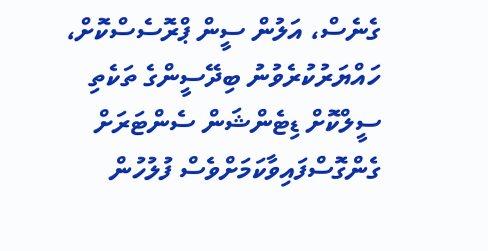ގެނެސް، އަލުން ސީން ޕްރޮސެސްކޮށް، ހައްޔަރުކުރެވުނު ބިދޭސީންގެ ތަކެތި ސީލްކޮށް ޑިޓެންޝަން ސެންޓަރަށް ގެންގޮސްފައިވާކަމަށްވެސް ފުލުހުން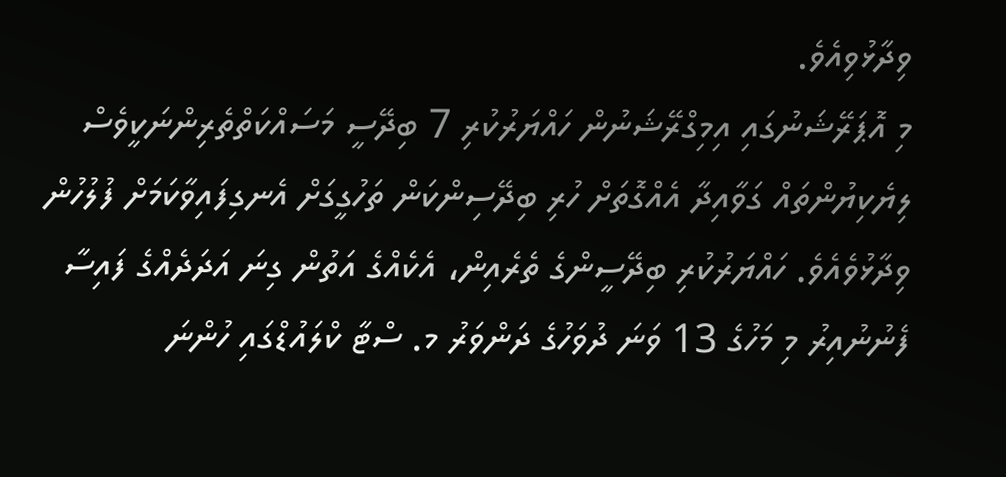ވިދާޅުވިއެވެ.
މި އޮޕަރޭޝަނުގައި އިމިގްރޭޝަނުން ހައްޔަރުކުރި 7 ބިދޭސީ މަސައްކަތްތެރިންނަކީވެސް ލިޔެކިޔުންތައް ގަވާއިދާ އެއްގޮތަށް ހުރި ބިދޭސިންކަން ތަހުގީގަށް އެނގިފައިވާކަމަށް ފުލުހުން ވިދާޅުވެއެވެ. ހައްޔަރުކުރި ބިދޭސީންގެ ތެރެއިން، އެކެއްގެ އަތުން ގިނަ އަދަދެއްގެ ފައިސާ ފެނުނުއިރު މި މަހުގެ 13 ވަނަ ދުވަހުގެ ދަންވަރު މ. ސްޓާ ކްލައުޑްގައި ހުންނަ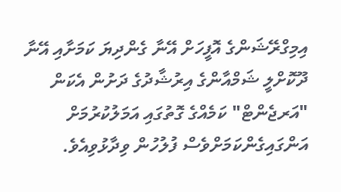އިމިގްރޭޝަންގެ އޮފީހަށް އޭނާ ގެންދިޔަ ކަމަށާއި އޭނާ ދޫކޮށްލީ ޝަމްއާންގެ އިރުޝާދުގެ ދަށުން އެކަން "އަރޖެންޓް" ކަމެއްގެ ގޮތުގައި އަމަލުކުރުމަށް އަންގައިގެންކަމަށްވެސް ފުލުހުން ވިދާޅުވިއެވެ.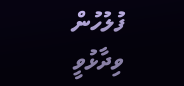ފުލުހުން ވިދާޅުވީ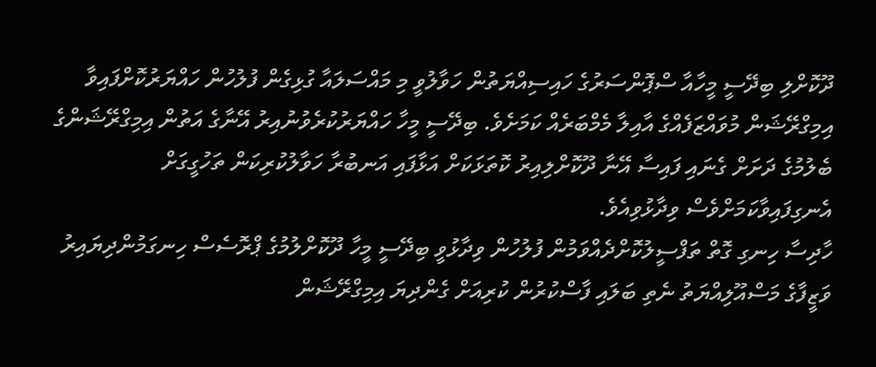ދޫކޮށްލި ބިދޭސީ މީހާއާ ސްޕޮންސަރުގެ ހައިސިއްޔަތުން ހަވާލުވީ މި މައްސަލައާ ގުޅިގެން ފުލުހުން ހައްޔަރުކޮށްފައިވާ އިމިގްރޭޝަން މުވައްޒަފެއްގެ އާއިލާ މެމްބަރެއް ކަމަށެވެ. ބިދޭސީ މީހާ ހައްޔަރުކުރެވުނުއިރު އޭނާގެ އަތުން އިމިގްރޭޝަންގެ ބެލުމުގެ ދަށަށް ގެނައި ފައިސާ އޭނާ ދޫކޮށްލިއިރު ކޮތަޅަކަށް އަޅާފައި އަނބުރާ ހަވާލުކުރިކަން ތަހުގީގަށް އެނގިފައިވާކަމަށްވެސް ވިދާޅުވިއެވެ.
ހާދިސާ ހިނގި ގޮތް ތަފްސީލުކޮށްދެއްވަމުން ފުލުހުން ވިދާޅުވީ ބިދޭސީ މީހާ ދޫކޮށްލުމުގެ ޕްރޮސެސް ހިނގަމުންދިޔައިރު ވަޒީފާގެ މަސްއޫލިއްޔަތު ނެތި ބަލައި ފާސްކުރުން ކުރިއަށް ގެންދިޔަ އިމިގްރޭޝަން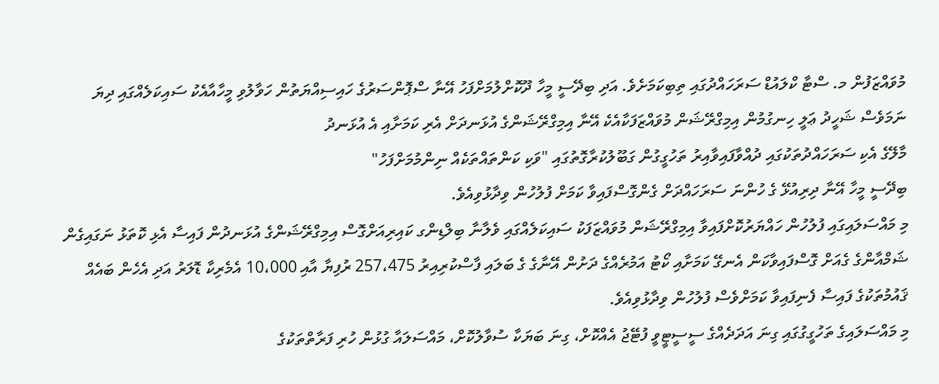މުވައްޒަފުން މ. ސްޓާ ކްލައުޑް ސަރަހައްދުގައި ތިބިކަމަށެވެ. އަދި ބިދޭސީ މީހާ ދޫކޮށްލުމަށްފަހު އޭނާ ސްޕޮންސަރުގެ ހައިސިއްޔަތުން ހަވާލުވި މީހާއާއެކު ސައިކަލެއްގައި ދިޔަ ނަމަވެސް ޝަހީދު ޢަލީ ހިނގުމުން އިމިގްރޭޝަން މުވައްޒަފަކާއެކެ އޭނާ އިމިގްރޭޝަންގެ އުޅަނދަށް އެރި ކަމަށާއި އެ އުޅަނދު
މާލޭގެ އެކި ސަރަހައްދުތަކުގައި ދުއްވާފައިވާއިރު ތަހުގީގުން ގަބޫލުކުރާގޮތުގައި "ވަކި ކަންތައްތަކެއް ނިންމުމަށްފަހު"
ބިދޭސީ މީހާ އޭނާ ދިރިއުޅޭ ގެ ހުންނަ ސަރަހައްދަށް ގެންގޮސްފައިވާ ކަމަށް ފުލުހުން ވިދާޅުވިއެވެ.
މި މައްސަލައިގައި ފުލުހުން ހައްޔަރުކޮށްފައިވާ އިމިގްރޭޝަން މުވައްޒަފަކު ސައިކަލެއްގައި ވެލާނާ ބިލްޑިންގ ކައިރިއަށްގޮސް އިމިގްރޭޝަންގެ އުޅަނދުން ފައިސާ އެޅި ކޮތަޅު ނަގައިގެން ޝަމްއާންގެ ގެއަށް ގޮސްފައިވާކަން އެނގޭ ކަމަށާއި ކޯޓު އަމުރެއްގެ ދަށުން އޭނާގެ ގެ ބަލައި ފާސްކުރިއިރު 257،475 ރުފިޔާ އާއި 10،000 އެމެރިކާ ޑޮލަރު އަދި އެހެން ބައެއް ޤައުމުތަކުގެ ފައިސާ ފެނިފައިވާ ކަމަށްވެސް ފުލުހުން ވިދާޅުވިއެވެ.
މި މައްސަލައިގެ ތަހުގީގުގައި ގިނަ އަދަދެއްގެ ސީސީޓީވީ ފުޓޭޖު އެއްކޮށް، ގިނަ ބަޔަކާ ސުވާލުކޮށް، މައްސަލައާ ގުޅުން ހުރި ފަރާތްތަކުގެ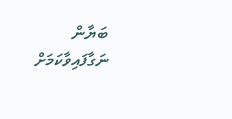ބަޔާން ނަގާފައިވާކަމަށް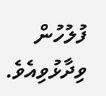ފުލުހުން ވިދާޅުވިއެވެ.